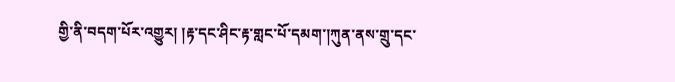གྱི་ནི་བདག་པོར་འགྱུར། །རྟ་དང་ཤིང་རྟ་གླང་པོ་དམག་།ཀུན་ནས་གྲུ་དང་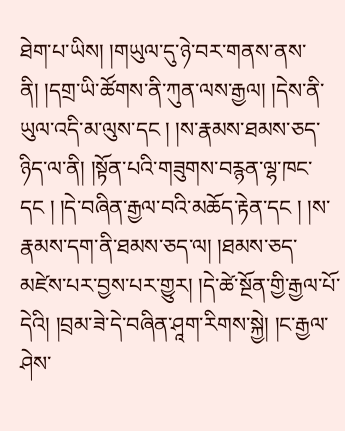ཐེག་པ་ཡིས། །གཡུལ་དུ་ཉེ་བར་གནས་ནས་ནི། །དགྲ་ཡི་ཚོགས་ནི་ཀུན་ལས་རྒྱལ། །དེས་ནི་ཡུལ་འདི་མ་ལུས་དང ། །ས་རྣམས་ཐམས་ཅད་ཉིད་ལ་ནི། །སྟོན་པའི་གཟུགས་བརྙན་ལྷ་ཁང་དང ། །དེ་བཞིན་རྒྱལ་བའི་མཆོད་རྟེན་དང ། །ས་རྣམས་དག་ནི་ཐམས་ཅད་ལ། །ཐམས་ཅད་མཛེས་པར་བྱས་པར་གྱུར། །དེ་ཚེ་སྔོན་གྱི་རྒྱལ་པོ་དེའི། །བྲམ་ཟེ་དེ་བཞིན་ཤཱག་རིགས་སྐྱེ། །ང་རྒྱལ་ཤེས་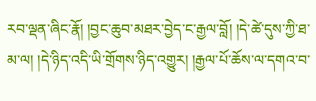རབ་ལྡན་ཞིང་རྣོ། །བྱང་ཆུབ་མཐར་བྱེད་ང་རྒྱལ་བློ། །དེ་ཚེ་དུས་ཀྱི་ཐ་མ་ལ། །དེ་ཉིད་འདི་ཡི་གྲོགས་ཉིད་འགྱུར། །རྒྱལ་པོ་ཆོས་ལ་དགའ་བ་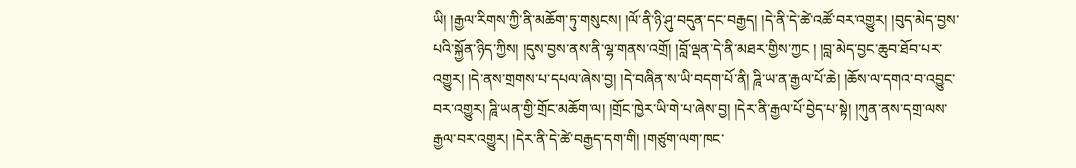ཡི། །རྒྱལ་རིགས་ཀྱི་ནི་མཆོག་ཏུ་གསུངས། །ལོ་ནི་ཉི་ཤུ་བདུན་དང་བརྒྱད། །དེ་ནི་དེ་ཚེ་འཚོ་བར་འགྱུར། །བུད་མེད་བྱས་པའི་སྐྱོན་ཉིད་ཀྱིས། །དུས་བྱས་ནས་ནི་ལྷ་གནས་འགྲོ། །བློ་ལྡན་དེ་ནི་མཐར་གྱིས་ཀྱང ། །བླ་མེད་བྱང་ཆུབ་ཐོབ་པར་འགྱུར། །དེ་ནས་གྲགས་པ་དཔལ་ཞེས་བྱ། །དེ་བཞིན་ས་ཡི་བདག་པོ་ནི། ཌཱི་ཡ་ན་རྒྱལ་པོ་ཆེ། །ཆོས་ལ་དགའ་བ་འབྱུང་བར་འགྱུར། ཌཱི་ཡན་གྱི་གྲོང་མཆོག་ལ། །གྲོང་ཁྱེར་ཡི་གེ་པ་ཞེས་བྱ། །དེར་ནི་རྒྱལ་པོ་བྱེད་པ་སྟེ། །ཀུན་ནས་དགྲ་ལས་རྒྱལ་བར་འགྱུར། །དེར་ནི་དེ་ཚེ་བརྒྱད་དག་གི། །གཙུག་ལག་ཁང་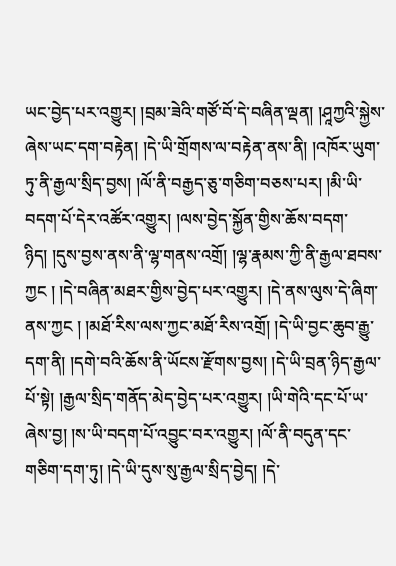ཡང་བྱེད་པར་འགྱུར། །བྲམ་ཟེའི་གཙོ་བོ་དེ་བཞིན་ལྡན། །ཤཱཀྱའི་སྐྱེས་ཞེས་ཡང་དག་བརྟེན། །དེ་ཡི་གྲོགས་ལ་བརྟེན་ནས་ནི། །འཁོར་ཡུག་ཏུ་ནི་རྒྱལ་སྲིད་བྱས། །ལོ་ནི་བརྒྱད་ཅུ་གཅིག་བཅས་པར། །མི་ཡི་བདག་པོ་དེར་འཚོར་འགྱུར། །ལས་བྱེད་སྐྱོན་གྱིས་ཆོས་བདག་ཉིད། །དུས་བྱས་ནས་ནི་ལྷ་གནས་འགྲོ། །ལྷ་རྣམས་ཀྱི་ནི་རྒྱལ་ཐབས་ཀྱང ། །དེ་བཞིན་མཐར་གྱིས་བྱེད་པར་འགྱུར། །དེ་ནས་ལུས་དེ་ཞིག་ནས་ཀྱང ། །མཐོ་རིས་ལས་ཀྱང་མཐོ་རིས་འགྲོ། །དེ་ཡི་བྱང་ཆུབ་རྒྱུ་དག་ནི། །དགེ་བའི་ཆོས་ནི་ཡོངས་རྫོགས་བྱས། །དེ་ཡི་བྲན་ཉིད་རྒྱལ་པོ་སྟེ། །རྒྱལ་སྲིད་གནོད་མེད་བྱེད་པར་འགྱུར། །ཡི་གེའི་དང་པོ་ཡ་ཞེས་བྱ། །ས་ཡི་བདག་པོ་འབྱུང་བར་འགྱུར། །ལོ་ནི་བདུན་དང་གཅིག་དག་ཏུ། །དེ་ཡི་དུས་སུ་རྒྱལ་སྲིད་བྱེད། །དེ་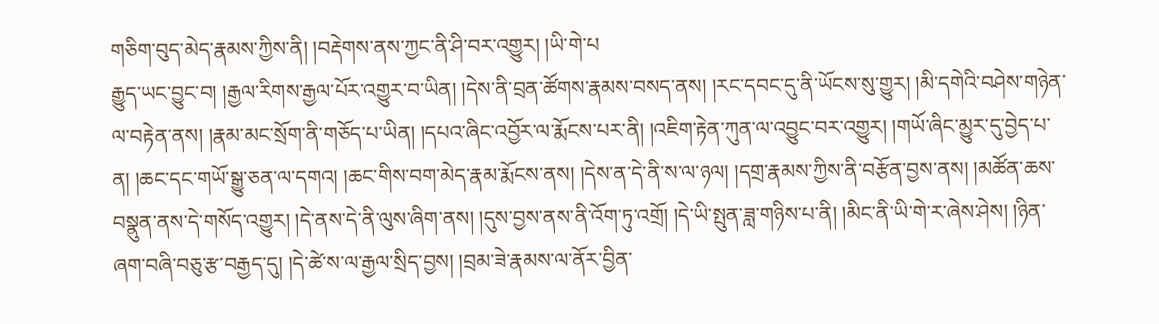གཅིག་བུད་མེད་རྣམས་ཀྱིས་ནི། །བརྡེགས་ནས་ཀྱང་ནི་ཤི་བར་འགྱུར། །ཡི་གེ་པ
རྒྱུད་ཡང་བྱུང་བ། །རྒྱལ་རིགས་རྒྱལ་པོར་འགྱུར་བ་ཡིན། །དེས་ནི་བྲན་ཚོགས་རྣམས་བསད་ནས། །རང་དབང་དུ་ནི་ཡོངས་སུ་གྱུར། །མི་དགེའི་བཤེས་གཉེན་ལ་བརྟེན་ནས། །རྣམ་མང་སྲོག་ནི་གཅོད་པ་ཡིན། །དཔའ་ཞིང་འབྱོར་ལ་རྨོངས་པར་ནི། །འཇིག་རྟེན་ཀུན་ལ་འབྱུང་བར་འགྱུར། །གཡོ་ཞིང་མྱུར་དུ་བྱེད་པ་ན། །ཆང་དང་གཡོ་སྒྱུ་ཅན་ལ་དགའ། །ཆང་གིས་བག་མེད་རྣམ་རྨོངས་ནས། །དེས་ན་དེ་ནི་ས་ལ་ཉལ། །དགྲ་རྣམས་ཀྱིས་ནི་བརྩོན་བྱས་ནས། །མཚོན་ཆས་བསྣུན་ནས་དེ་གསོད་འགྱུར། །དེ་ནས་དེ་ནི་ལུས་ཞིག་ནས། །དུས་བྱས་ནས་ནི་འོག་ཏུ་འགྲོ། །དེ་ཡི་སྤུན་ཟླ་གཉིས་པ་ནི། །མིང་ནི་ཡི་གེ་ར་ཞེས་ཤེས། །ཉིན་ཞག་བཞི་བཅུ་རྩ་བརྒྱད་དུ། །དེ་ཚེ་ས་ལ་རྒྱལ་སྲིད་བྱས། །བྲམ་ཟེ་རྣམས་ལ་ནོར་བྱིན་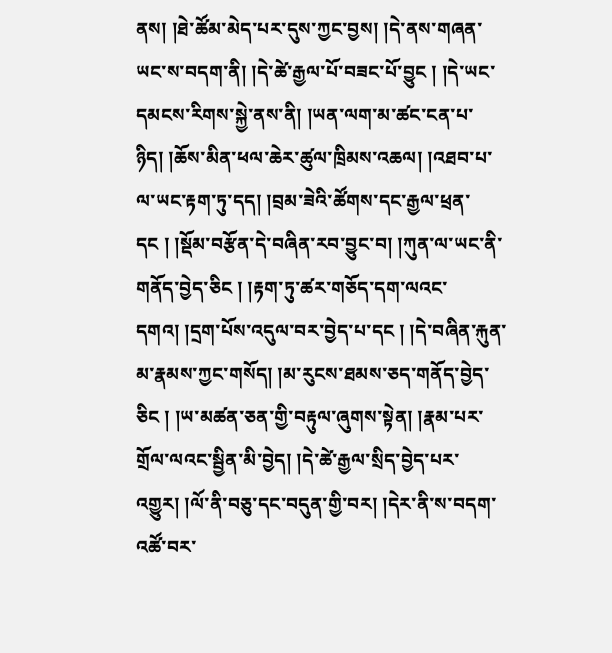ནས། །ཐེ་ཚོམ་མེད་པར་དུས་ཀྱང་བྱས། །དེ་ནས་གཞན་ཡང་ས་བདག་ནི། །དེ་ཚེ་རྒྱལ་པོ་བཟང་པོ་བྱུང ། །དེ་ཡང་དམངས་རིགས་སྐྱེ་ནས་ནི། །ཡན་ལག་མ་ཚང་ངན་པ་ཉིད། །ཆོས་མིན་ཕལ་ཆེར་ཚུལ་ཁྲིམས་འཆལ། །འཐབ་པ་ལ་ཡང་རྟག་ཏུ་དད། །བྲམ་ཟེའི་ཚོགས་དང་རྒྱལ་ཕྲན་དང ། །སྡོམ་བརྩོན་དེ་བཞིན་རབ་བྱུང་བ། །ཀུན་ལ་ཡང་ནི་གནོད་བྱེད་ཅིང ། །རྟག་ཏུ་ཚར་གཅོད་དག་ལའང་དགའ། །དྲག་པོས་འདུལ་བར་བྱེད་པ་དང ། །དེ་བཞིན་རྐུན་མ་རྣམས་ཀྱང་གསོད། །མ་རུངས་ཐམས་ཅད་གནོད་བྱེད་ཅིང ། །ཡ་མཚན་ཅན་གྱི་བརྟུལ་ཞུགས་སྟེན། །རྣམ་པར་གྲོལ་ལའང་སྦྱིན་མི་བྱེད། །དེ་ཚེ་རྒྱལ་སྲིད་བྱེད་པར་འགྱུར། །ལོ་ནི་བཅུ་དང་བདུན་གྱི་བར། །དེར་ནི་ས་བདག་འཚོ་བར་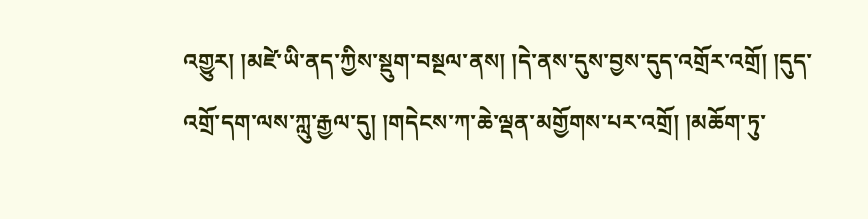འགྱུར། །མཛེ་ཡི་ནད་ཀྱིས་སྡུག་བསྔལ་ནས། །དེ་ནས་དུས་བྱས་དུད་འགྲོར་འགྲོ། །དུད་འགྲོ་དག་ལས་ཀླུ་རྒྱལ་དུ། །གདེངས་ཀ་ཆེ་ལྡན་མགྱོགས་པར་འགྲོ། །མཆོག་ཏུ་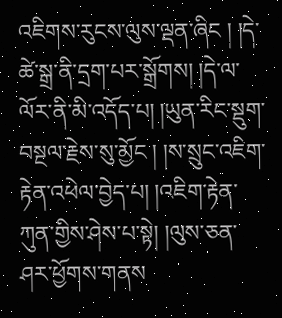འཇིགས་རུངས་ལུས་ལྡན་ཞིང ། །དེ་ཚེ་སྒྲ་ནི་དྲག་པར་སྒྲོགས། །དེ་ལ་ལོར་ནི་མི་འདོད་པ། །ཡུན་རིང་སྡུག་བསྔལ་རྗེས་སུ་མྱོང ། །ས་སྲུང་འཇིག་རྟེན་འཕེལ་བྱེད་པ། །འཇིག་རྟེན་ཀུན་གྱིས་ཤེས་པ་སྟེ། །ལུས་ཅན་ཤར་ཕྱོགས་གནས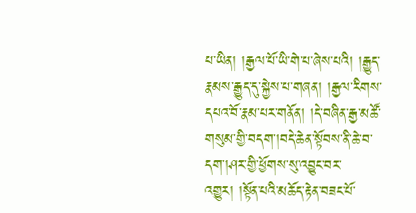པ་ཡིན། །རྒྱལ་པོ་ཡི་གེ་པ་ཞེས་པའི། །རྒྱུད་རྣམས་རྒྱུད་དུ་སྐྱེས་པ་གཞན། །རྒྱལ་རིགས་དཔའ་བོ་རྣམ་པར་གནོན། །དེ་བཞིན་རྒྱ་མཚོ་གསུམ་གྱི་བདག་།བདེ་ཆེན་སྟོབས་ནི་ཆེ་བ་དག་།ཤར་གྱི་ཕྱོགས་སུ་འབྱུང་བར་འགྱུར། །སྟོན་པའི་མཆོད་རྟེན་བཟང་པོ་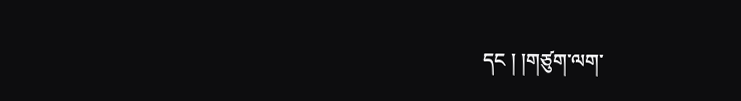དང ། །གཙུག་ལག་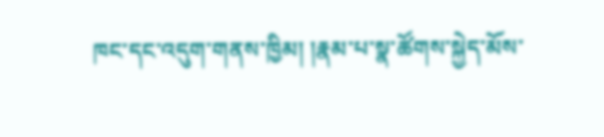ཁང་དང་འདུག་གནས་ཁྱིམ། །རྣམ་པ་སྣ་ཚོགས་སྐྱེད་མོས་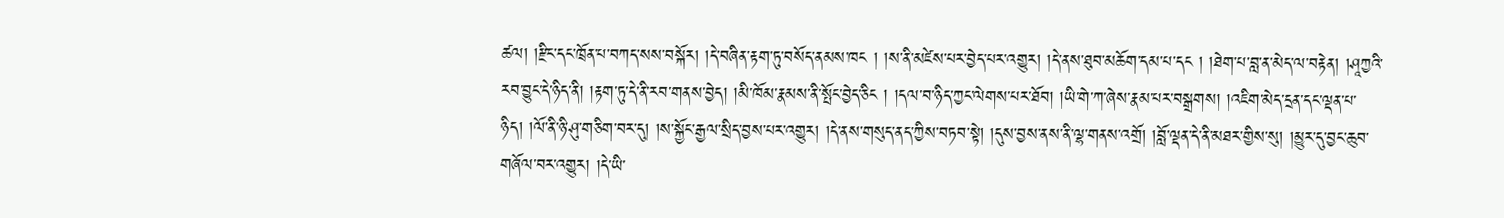ཚལ། །རྫིང་དང་ཁྲོན་པ་བཀད་སས་བསྐོར། །དེ་བཞིན་རྟག་ཏུ་བསོད་ནམས་ཁང ། །ས་ནི་མཛེས་པར་བྱེད་པར་འགྱུར། །དེ་ནས་ཐུབ་མཆོག་དམ་པ་དང ། །ཐེག་པ་བླ་ན་མེད་ལ་བརྟེན། །ཤཱཀྱའི་རབ་བྱུང་དེ་ཉིད་ནི། །རྟག་ཏུ་དེ་ནི་རབ་གནས་བྱེད། །མི་ཁོམ་རྣམས་ནི་སྤོང་བྱེད་ཅིང ། །དལ་བ་ཉིད་ཀྱང་ལེགས་པར་ཐོབ། །ཡི་གེ་ཀ་ཞེས་རྣམ་པར་བསྒྲགས། །འཇིག་མེད་དྲན་དང་ལྡན་པ་ཉིད། །ལོ་ནི་ཉི་ཤུ་གཅིག་བར་དུ། །ས་སྐྱོང་རྒྱལ་སྲིད་བྱས་པར་འགྱུར། །དེ་ནས་གསུད་ནད་ཀྱིས་བཏབ་སྟེ། །དུས་བྱས་ནས་ནི་ལྷ་གནས་འགྲོ། །བློ་ལྡན་དེ་ནི་མཐར་གྱིས་སུ། །མྱུར་དུ་བྱང་ཆུབ་གཞོལ་བར་འགྱུར། །དེ་ཡི་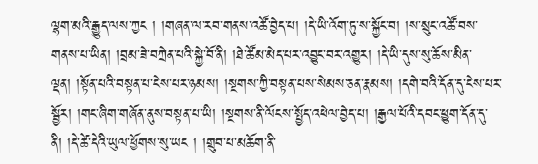ལྷག་མའི་རྒྱུད་ལས་ཀྱང ། །གཞན་ལ་རབ་གནས་འཚོ་བྱེད་པ། །དེ་ཡི་འོག་ཏུ་ས་སྐྱོང་བ། །ས་སྲུང་འཚོ་བས་གནས་པ་ཡིན། །བྲམ་ཟེ་བཀྲེན་པའི་སྐྱེ་བོ་ནི། །ཐེ་ཚོམ་མེད་པར་འབྱུང་བར་འགྱུར། །དེ་ཡི་དུས་སུ་ཆོས་མིན་ལྡན། །སྟོན་པའི་བསྟན་པ་ངེས་པར་ཉམས། །སྔགས་ཀྱི་བསྟན་པས་སེམས་ཅན་རྣམས། །དགེ་བའི་དོན་དུ་ངེས་པར་སྦྱོར། །གང་ཞིག་གཞོན་ནུས་བསྟན་པ་ཡི། །སྔགས་ནི་ལོངས་སྤྱོད་འཕེལ་བྱེད་པ། །རྒྱལ་པོའི་དབང་ཕྱུག་དོན་དུ་ནི། །དེ་ཚེ་དེའི་ཡུལ་ཕྱོགས་སུ་ཡང ། །གྲུབ་པ་མཆོག་ནི་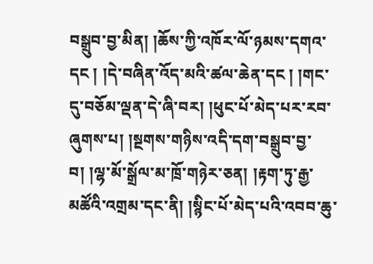བསྒྲུབ་བྱ་མིན། །ཆོས་ཀྱི་འཁོར་ལོ་ཉམས་དགའ་དང ། །དེ་བཞིན་འོད་མའི་ཚལ་ཆེན་དང ། །གང་དུ་བཅོམ་ལྡན་དེ་ཞི་བར། །ཕུང་པོ་མེད་པར་རབ་ཞུགས་པ། །སྔགས་གཉིས་འདི་དག་བསྒྲུབ་བྱ་བ། །ལྷ་མོ་སྒྲོལ་མ་ཁྲོ་གཉེར་ཅན། །རྟག་ཏུ་རྒྱ་མཚོའི་འགྲམ་དང་ནི། །སྙིང་པོ་མེད་པའི་འབབ་ཆུ་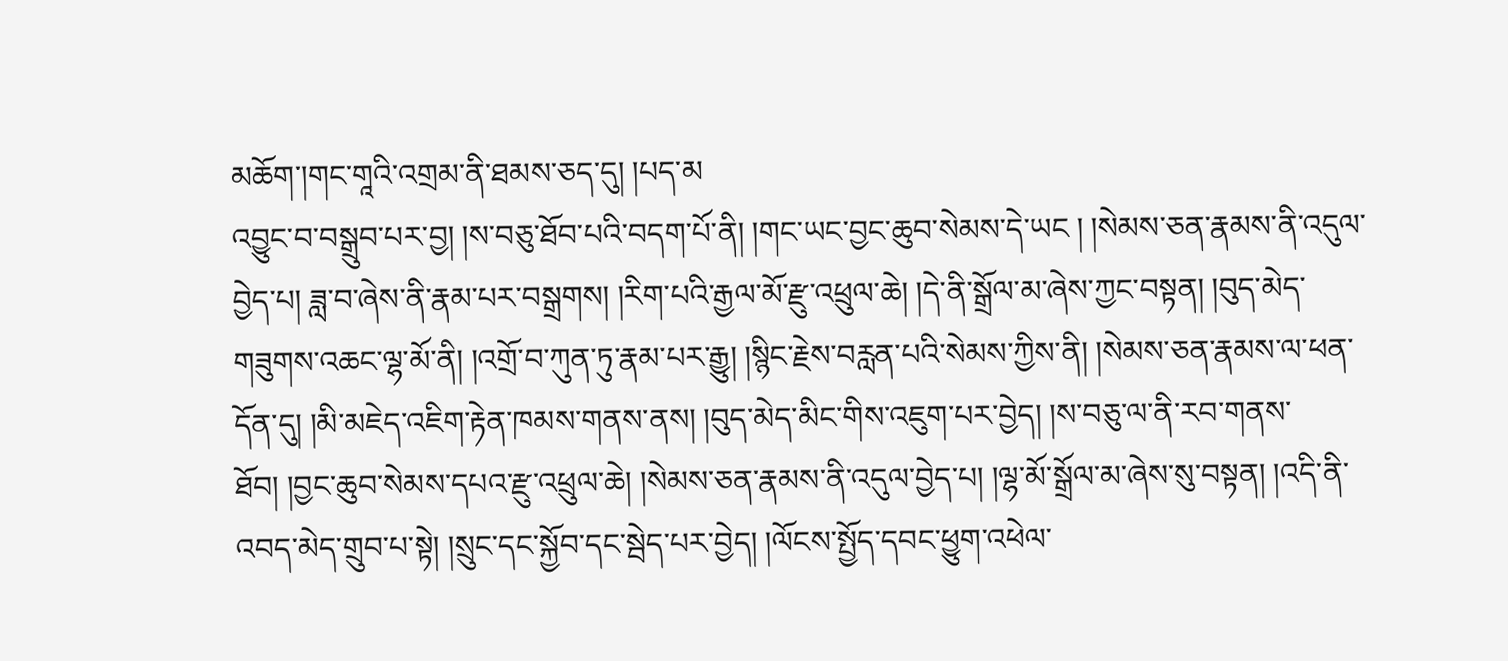མཆོག་།གང་གཱའི་འགྲམ་ནི་ཐམས་ཅད་དུ། །པད་མ
འབྱུང་བ་བསྒྲུབ་པར་བྱ། །ས་བཅུ་ཐོབ་པའི་བདག་པོ་ནི། །གང་ཡང་བྱང་ཆུབ་སེམས་དེ་ཡང ། །སེམས་ཅན་རྣམས་ནི་འདུལ་བྱེད་པ། ཟླ་བ་ཞེས་ནི་རྣམ་པར་བསྒྲགས། །རིག་པའི་རྒྱལ་མོ་རྫུ་འཕྲུལ་ཆེ། །དེ་ནི་སྒྲོལ་མ་ཞེས་ཀྱང་བསྟན། །བུད་མེད་གཟུགས་འཆང་ལྷ་མོ་ནི། །འགྲོ་བ་ཀུན་ཏུ་རྣམ་པར་རྒྱུ། །སྙིང་རྗེས་བརླན་པའི་སེམས་ཀྱིས་ནི། །སེམས་ཅན་རྣམས་ལ་ཕན་དོན་དུ། །མི་མཇེད་འཇིག་རྟེན་ཁམས་གནས་ནས། །བུད་མེད་མིང་གིས་འཇུག་པར་བྱེད། །ས་བཅུ་ལ་ནི་རབ་གནས་ཐོབ། །བྱང་ཆུབ་སེམས་དཔའ་རྫུ་འཕྲུལ་ཆེ། །སེམས་ཅན་རྣམས་ནི་འདུལ་བྱེད་པ། །ལྷ་མོ་སྒྲོལ་མ་ཞེས་སུ་བསྟན། །འདི་ནི་འབད་མེད་གྲུབ་པ་སྟེ། །སྲུང་དང་སྐྱོབ་དང་སྦེད་པར་བྱེད། །ལོངས་སྤྱོད་དབང་ཕྱུག་འཕེལ་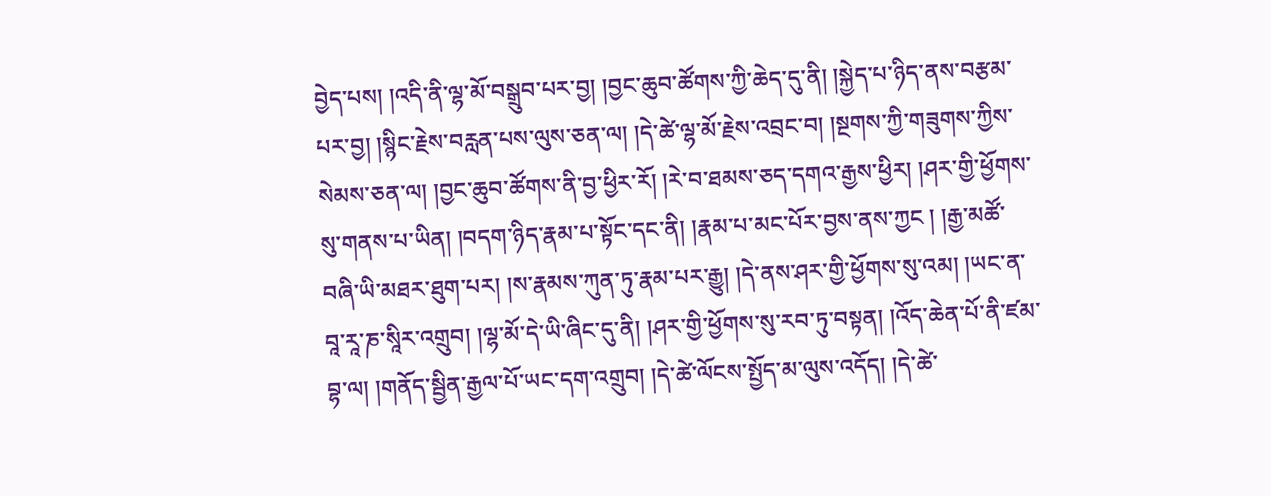བྱེད་པས། །འདི་ནི་ལྷ་མོ་བསྒྲུབ་པར་བྱ། །བྱང་ཆུབ་ཚོགས་ཀྱི་ཆེད་དུ་ནི། །སྐྱེད་པ་ཉིད་ནས་བརྩམ་པར་བྱ། །སྙིང་རྗེས་བརླན་པས་ལུས་ཅན་ལ། །དེ་ཚེ་ལྷ་མོ་རྗེས་འབྲང་བ། །སྔགས་ཀྱི་གཟུགས་ཀྱིས་སེམས་ཅན་ལ། །བྱང་ཆུབ་ཚོགས་ནི་བྱ་ཕྱིར་རོ། །རེ་བ་ཐམས་ཅད་དགའ་རྒྱས་ཕྱིར། །ཤར་གྱི་ཕྱོགས་སུ་གནས་པ་ཡིན། །བདག་ཉིད་རྣམ་པ་སྟོང་དང་ནི། །རྣམ་པ་མང་པོར་བྱས་ནས་ཀྱང ། །རྒྱ་མཚོ་བཞི་ཡི་མཐར་ཐུག་པར། །ས་རྣམས་ཀུན་ཏུ་རྣམ་པར་རྒྱུ། །དེ་ནས་ཤར་གྱི་ཕྱོགས་སུ་འམ། །ཡང་ན་བཱ་རཱ་ཎ་སཱིར་འགྲུབ། །ལྷ་མོ་དེ་ཡི་ཞིང་དུ་ནི། །ཤར་གྱི་ཕྱོགས་སུ་རབ་ཏུ་བསྟན། །འོད་ཆེན་པོ་ནི་ཛམ་བྷ་ལ། །གནོད་སྦྱིན་རྒྱལ་པོ་ཡང་དག་འགྲུབ། །དེ་ཚེ་ལོངས་སྤྱོད་མ་ལུས་འདོད། །དེ་ཚེ་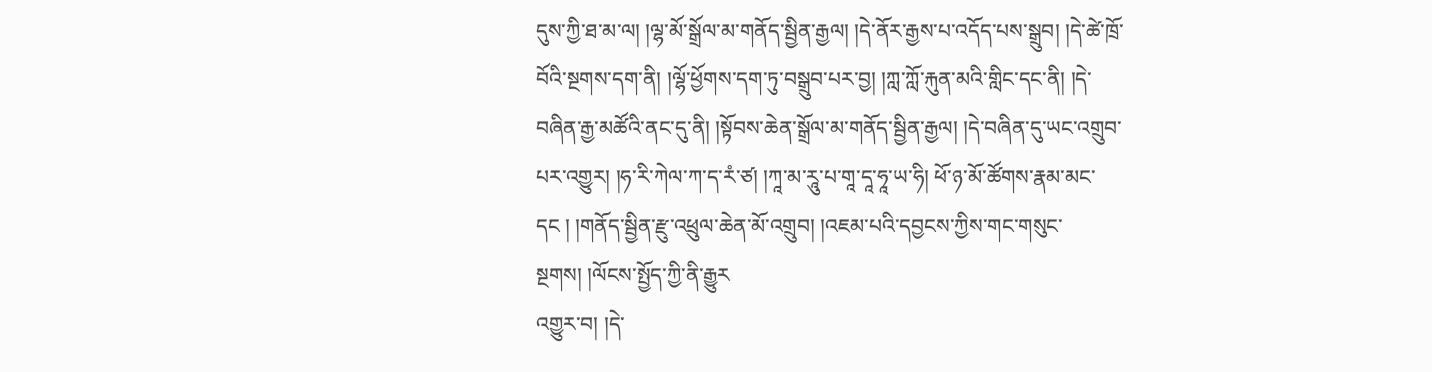དུས་ཀྱི་ཐ་མ་ལ། །ལྷ་མོ་སྒྲོལ་མ་གནོད་སྦྱིན་རྒྱལ། །དེ་ནོར་རྒྱས་པ་འདོད་པས་སྒྲུབ། །དེ་ཚེ་ཁྲོ་བོའི་སྔགས་དག་ནི། །ལྷོ་ཕྱོགས་དག་ཏུ་བསྒྲུབ་པར་བྱ། །ཀླ་ཀློ་རྐུན་མའི་གླིང་དང་ནི། །དེ་བཞིན་རྒྱ་མཚོའི་ནང་དུ་ནི། །སྟོབས་ཆེན་སྒྲོལ་མ་གནོད་སྦྱིན་རྒྱལ། །དེ་བཞིན་དུ་ཡང་འགྲུབ་པར་འགྱུར། །ཧ་རི་ཀེལ་ཀ་ད་རཾ་ཙ། །ཀཱ་མ་རཱུ་པ་གཱ་དཱ་ཧཱ་ཡ་ཧི། ཕོ་ཉ་མོ་ཚོགས་རྣམ་མང་དང ། །གནོད་སྦྱིན་རྫུ་འཕྲུལ་ཆེན་མོ་འགྲུབ། །འཇམ་པའི་དབྱངས་ཀྱིས་གང་གསུང་སྔགས། །ལོངས་སྤྱོད་ཀྱི་ནི་རྒྱུར
འགྱུར་བ། །དེ་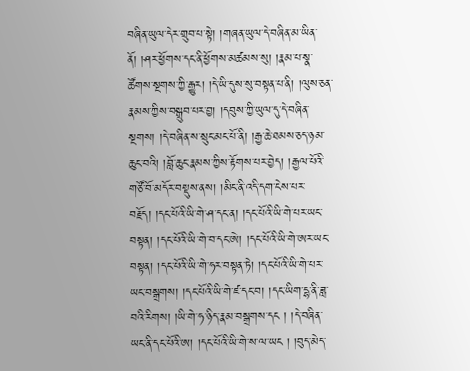བཞིན་ཡུལ་དེར་གྲུབ་པ་སྟེ། །གཞན་ཡུལ་དེ་བཞིན་མ་ཡིན་ནོ། །ཤར་ཕྱོགས་དང་ནི་ཕྱོགས་མཚམས་སུ། །རྣམ་པ་སྣ་ཚོགས་སྔགས་ཀྱི་རྒྱུར། །དེ་ཡི་དུས་སུ་བསྟན་པ་ནི། །ལུས་ཅན་རྣམས་ཀྱིས་བསྒྲུབ་པར་བྱ། །དབུས་ཀྱི་ཡུལ་དུ་དེ་བཞིན་སྔགས། །དེ་བཞིན་ས་སྲུང་མང་པོ་ནི། །རྒྱ་ཆེ་ཐམས་ཅད་ཉམ་ཆུང་བའི། །བློ་ཆུང་རྣམས་ཀྱིས་རྟོགས་པར་བྱེད། །རྒྱལ་པོའི་གཙོ་བོ་མདོར་བསྡུས་ནས། །མིང་ནི་འདི་དག་ངེས་པར་བརྗོད། །དང་པོའི་ཡི་གེ་ཤ་དང་ན། །དང་པོའི་ཡི་གེ་པར་ཡང་བསྟན། །དང་པོའི་ཡི་གེ་བ་དང་ཨེ། །དང་པོའི་ཡི་གེ་ཨར་ཡང་བསྟན། །དང་པོའི་ཡི་གེ་ཧར་བསྟན་ཏེ། །དང་པོའི་ཡི་གེ་པར་ཡང་བསྒྲགས། །དང་པོའི་ཡི་གེ་ཛ་དང་བ། །དང་ཡིག་དྷ་ནི་ཟླ་བའི་རིགས། །ཡི་གེ་ཧ་ཉིད་རྣམ་བསྒྲགས་དང ། །དེ་བཞིན་ཡང་ནི་དང་པོའི་ཨ། །དང་པོའི་ཡི་གེ་ས་ལ་ཡང ། །བུད་མེད་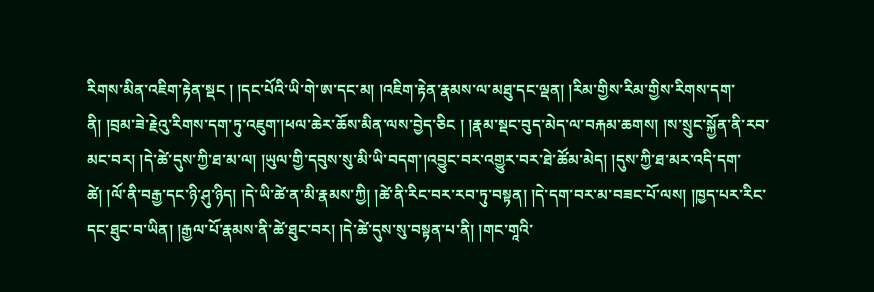རིགས་མིན་འཇིག་རྟེན་སྡང ། །དང་པོའི་ཡི་གེ་ཨ་དང་མ། །འཇིག་རྟེན་རྣམས་ལ་མཐུ་དང་ལྡན། །རིམ་གྱིས་རིམ་གྱིས་རིགས་དག་ནི། །བྲམ་ཟེ་རྗེའུ་རིགས་དག་ཏུ་འཇུག་།ཕལ་ཆེར་ཆོས་མིན་ལས་བྱེད་ཅིང ། །རྣམ་སྡང་བུད་མེད་ལ་བརྐམ་ཆགས། །ས་སྲུང་སྐྱོན་ནི་རབ་མང་བར། །དེ་ཚེ་དུས་ཀྱི་ཐ་མ་ལ། །ཡུལ་གྱི་དབུས་སུ་མི་ཡི་བདག་།འབྱུང་བར་འགྱུར་བར་ཐེ་ཚོམ་མེད། །དུས་ཀྱི་ཐ་མར་འདི་དག་ཚེ། །ལོ་ནི་བརྒྱ་དང་ཉི་ཤུ་ཉིད། །དེ་ཡི་ཚེ་ན་མི་རྣམས་ཀྱི། །ཚེ་ནི་རིང་བར་རབ་ཏུ་བསྟན། །དེ་དག་བར་མ་བཟང་པོ་ལས། །ཁྱད་པར་རིང་དང་ཐུང་བ་ཡིན། །རྒྱལ་པོ་རྣམས་ནི་ཚེ་ཐུང་བར། །དེ་ཚེ་དུས་སུ་བསྟན་པ་ནི། །གང་གཱའི་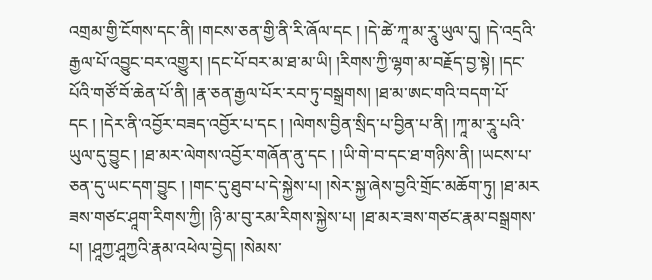འགྲམ་གྱི་ངོགས་དང་ནི། །གངས་ཅན་གྱི་ནི་རི་ཞོལ་དང ། །དེ་ཚེ་ཀཱ་མ་རཱུ་ཡུལ་དུ། །དེ་འདྲའི་རྒྱལ་པོ་འབྱུང་བར་འགྱུར། །དང་པོ་བར་མ་ཐ་མ་ཡི། །རིགས་ཀྱི་ལྷག་མ་བརྗོད་བྱ་སྟེ། །དང་པོའི་གཙོ་བོ་ཆེན་པོ་ནི། །རྣ་ཅན་རྒྱལ་པོར་རབ་ཏུ་བསྒྲགས། །ཐ་མ་ཨང་གའི་བདག་པོ་དང ། །དེར་ནི་འབྱོར་བཟད་འབྱོར་པ་དང ། །ལེགས་བྱིན་སྲིད་པ་བྱིན་པ་ནི། །ཀཱ་མ་རཱུ་པའི་ཡུལ་དུ་བྱུང ། །ཐ་མར་ལེགས་འབྱོར་གཞོན་ནུ་དང ། །ཡི་གེ་བ་དང་ཐ་གཉིས་ནི། །ཡངས་པ་ཅན་དུ་ཡང་དག་བྱུང ། །གང་དུ་ཐུབ་པ་དེ་སྐྱེས་པ། །སེར་སྐྱ་ཞེས་བྱའི་གྲོང་མཆོག་ཏུ། །ཐ་མར
ཟས་གཙང་ཤཱག་རིགས་ཀྱི། །ཉི་མ་བུ་རམ་རིགས་སྐྱེས་པ། །ཐ་མར་ཟས་གཙང་རྣམ་བསྒྲགས་པ། །ཤཱཀྱ་ཤཱཀྱའི་རྣམ་འཕེལ་བྱེད། །སེམས་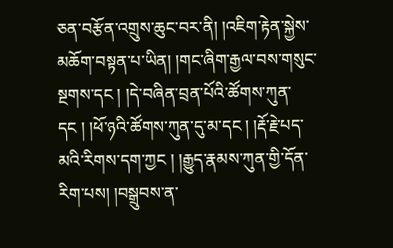ཅན་བརྩོན་འགྲུས་ཆུང་བར་ནི། །འཇིག་རྟེན་སྐྱེས་མཆོག་བསྟན་པ་ཡིན། །གང་ཞིག་རྒྱལ་བས་གསུང་སྔགས་དང ། །དེ་བཞིན་བྲན་པོའི་ཚོགས་ཀུན་དང ། །ཕོ་ཉའི་ཚོགས་ཀུན་དུ་མ་དང ། །རྡོ་རྗེ་པད་མའི་རིགས་དག་ཀྱང ། །རྒྱུད་རྣམས་ཀུན་གྱི་དོན་རིག་པས། །བསྒྲུབས་ན་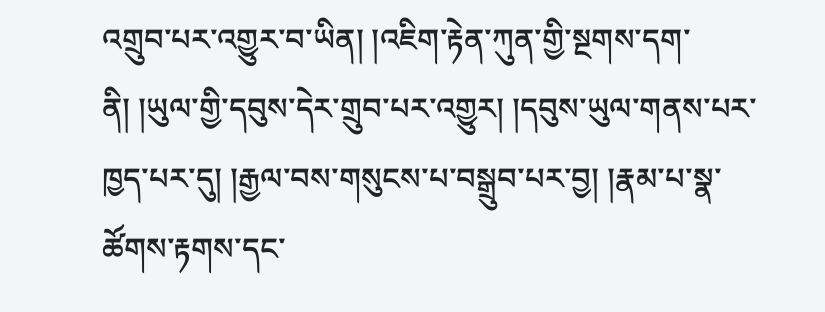འགྲུབ་པར་འགྱུར་བ་ཡིན། །འཇིག་རྟེན་ཀུན་གྱི་སྔགས་དག་ནི། །ཡུལ་གྱི་དབུས་དེར་གྲུབ་པར་འགྱུར། །དབུས་ཡུལ་གནས་པར་ཁྱད་པར་དུ། །རྒྱལ་བས་གསུངས་པ་བསྒྲུབ་པར་བྱ། །རྣམ་པ་སྣ་ཚོགས་རྟགས་དང་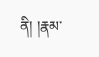ནི། །རྣམ་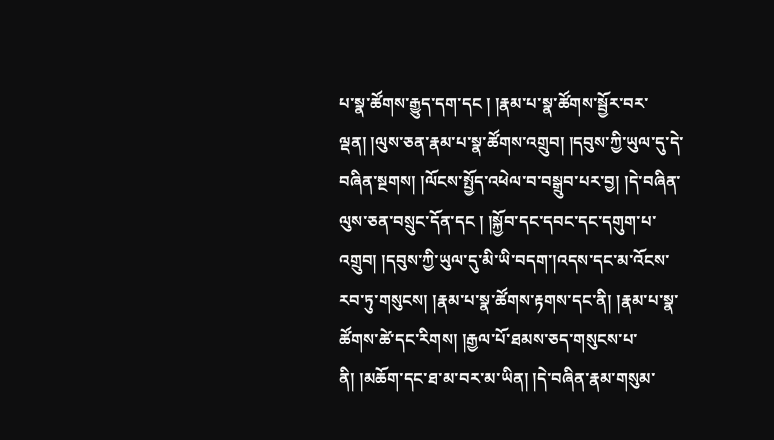པ་སྣ་ཚོགས་རྒྱུད་དག་དང ། །རྣམ་པ་སྣ་ཚོགས་སྦྱོར་བར་ལྡན། །ལུས་ཅན་རྣམ་པ་སྣ་ཚོགས་འགྲུབ། །དབུས་ཀྱི་ཡུལ་དུ་དེ་བཞིན་སྔགས། །ལོངས་སྤྱོད་འཕེལ་བ་བསྒྲུབ་པར་བྱ། །དེ་བཞིན་ལུས་ཅན་བསྲུང་དོན་དང ། །སྐྱོབ་དང་དབང་དང་དགུག་པ་འགྲུབ། །དབུས་ཀྱི་ཡུལ་དུ་མི་ཡི་བདག་།འདས་དང་མ་འོངས་རབ་ཏུ་གསུངས། །རྣམ་པ་སྣ་ཚོགས་རྟགས་དང་ནི། །རྣམ་པ་སྣ་ཚོགས་ཚེ་དང་རིགས། །རྒྱལ་པོ་ཐམས་ཅད་གསུངས་པ་ནི། །མཆོག་དང་ཐ་མ་བར་མ་ཡིན། །དེ་བཞིན་རྣམ་གསུམ་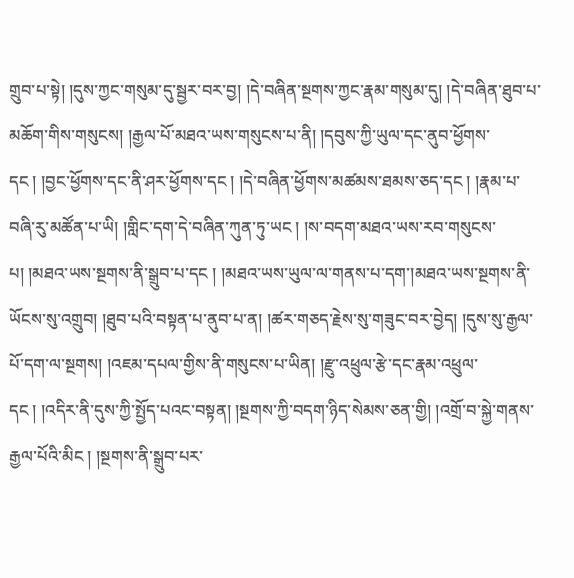གྲུབ་པ་སྟེ། །དུས་ཀྱང་གསུམ་དུ་སྦྱར་བར་བྱ། །དེ་བཞིན་སྔགས་ཀྱང་རྣམ་གསུམ་དུ། །དེ་བཞིན་ཐུབ་པ་མཆོག་གིས་གསུངས། །རྒྱལ་པོ་མཐའ་ཡས་གསུངས་པ་ནི། །དབུས་ཀྱི་ཡུལ་དང་ནུབ་ཕྱོགས་དང ། །བྱང་ཕྱོགས་དང་ནི་ཤར་ཕྱོགས་དང ། །དེ་བཞིན་ཕྱོགས་མཚམས་ཐམས་ཅད་དང ། །རྣམ་པ་བཞི་རུ་མཚོན་པ་ཡི། །གླིང་དག་དེ་བཞིན་ཀུན་ཏུ་ཡང ། །ས་བདག་མཐའ་ཡས་རབ་གསུངས་པ། །མཐའ་ཡས་སྔགས་ནི་སྒྲུབ་པ་དང ། །མཐའ་ཡས་ཡུལ་ལ་གནས་པ་དག་།མཐའ་ཡས་སྔགས་ནི་ཡོངས་སུ་འགྲུབ། །ཐུབ་པའི་བསྟན་པ་ནུབ་པ་ན། །ཚར་གཅད་རྗེས་སུ་གཟུང་བར་བྱེད། །དུས་སུ་རྒྱལ་པོ་དག་ལ་སྔགས། །འཇམ་དཔལ་གྱིས་ནི་གསུངས་པ་ཡིན། །རྫུ་འཕྲུལ་རྩེ་དང་རྣམ་འཕྲུལ་དང ། །འདིར་ནི་དུས་ཀྱི་སྤྱོད་པའང་བསྟན། །སྔགས་ཀྱི་བདག་ཉིད་སེམས་ཅན་གྱི། །འགྲོ་བ་སྐྱེ་གནས་རྒྱལ་པོའི་མིང ། །སྔགས་ནི་སྒྲུབ་པར་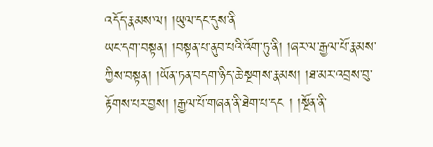འདོད་རྣམས་ལ། །ཡུལ་དང་དུས་ནི
ཡང་དག་བསྟན། །བསྟན་པ་ནུབ་པའི་འོག་ཏུ་ནི། །ཞར་ལ་རྒྱལ་པོ་རྣམས་ཀྱིས་བསྟན། །ཡོན་ཏན་བདག་ཉིད་ཆེ་སྔགས་རྣམས། །ཐ་མར་འབྲས་བུ་རྟོགས་པར་བྱས། །རྒྱལ་པོ་གཞན་ནི་ཐེག་པ་དང ། །སྔོན་ནི་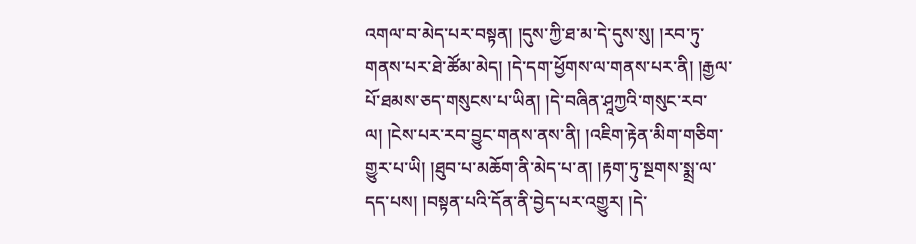འགལ་བ་མེད་པར་བསྟན། །དུས་ཀྱི་ཐ་མ་དེ་དུས་སུ། །རབ་ཏུ་གནས་པར་ཐེ་ཚོམ་མེད། །དེ་དག་ཕྱོགས་ལ་གནས་པར་ནི། །རྒྱལ་པོ་ཐམས་ཅད་གསུངས་པ་ཡིན། །དེ་བཞིན་ཤཱཀྱའི་གསུང་རབ་ལ། །ངེས་པར་རབ་བྱུང་གནས་ནས་ནི། །འཇིག་རྟེན་མིག་གཅིག་གྱུར་པ་ཡི། །ཐུབ་པ་མཆོག་ནི་མེད་པ་ན། །རྟག་ཏུ་སྔགས་སྨྲ་ལ་དད་པས། །བསྟན་པའི་དོན་ནི་བྱེད་པར་འགྱུར། །དེ་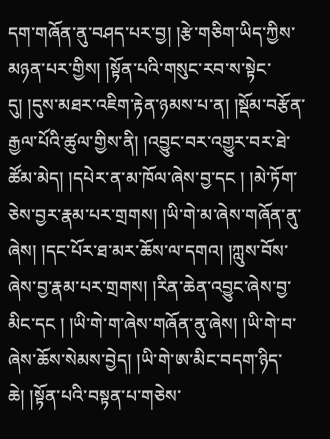དག་གཞོན་ནུ་བཤད་པར་བྱ། །རྩེ་གཅིག་ཡིད་ཀྱིས་མཉན་པར་གྱིས། །སྟོན་པའི་གསུང་རབ་ས་སྟེང་དུ། །དུས་མཐར་འཇིག་རྟེན་ཉམས་པ་ན། །སྡོམ་བརྩོན་རྒྱལ་པོའི་ཚུལ་གྱིས་ནི། །འབྱུང་བར་འགྱུར་བར་ཐེ་ཚོམ་མེད། །དཔེར་ན་མ་ཁོལ་ཞེས་བྱ་དང ། །མེ་ཏོག་ཅེས་བྱར་རྣམ་པར་གྲགས། །ཡི་གེ་མ་ཞེས་གཞོན་ནུ་ཞེས། །དང་པོར་ཐ་མར་ཆོས་ལ་དགའ། །ཀླུས་བོས་ཞེས་བྱ་རྣམ་པར་གྲགས། །རིན་ཆེན་འབྱུང་ཞེས་བྱ་མིང་དང ། །ཡི་གེ་ག་ཞེས་གཞོན་ནུ་ཞེས། །ཡི་གེ་བ་ཞེས་ཆོས་སེམས་བྱེད། །ཡི་གེ་ཨ་མིང་བདག་ཉིད་ཆེ། །སྟོན་པའི་བསྟན་པ་གཅེས་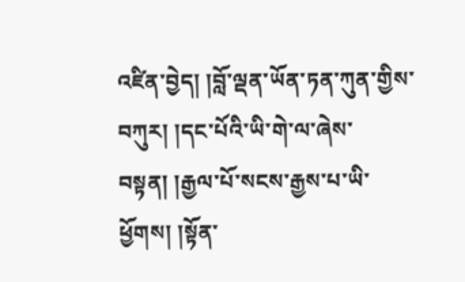འཛིན་བྱེད། །བློ་ལྡན་ཡོན་ཏན་ཀུན་གྱིས་བཀུར། །དང་པོའི་ཡི་གེ་ལ་ཞེས་བསྟན། །རྒྱལ་པོ་སངས་རྒྱས་པ་ཡི་ཕྱོགས། །སྟོན་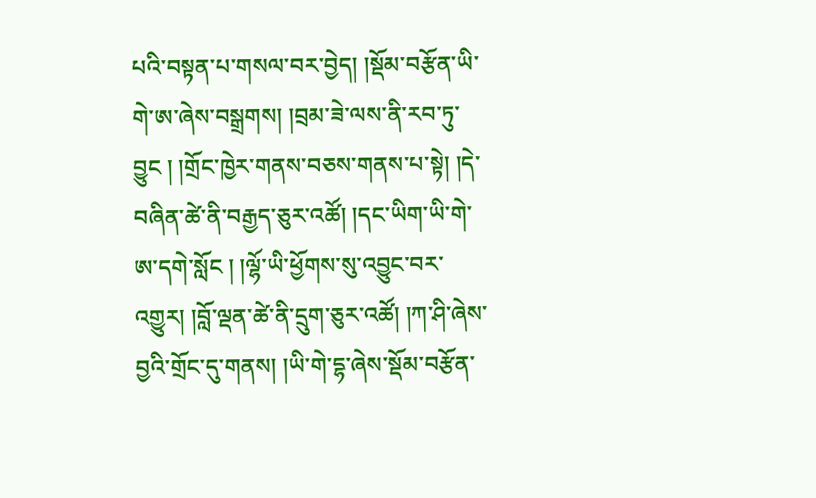པའི་བསྟན་པ་གསལ་བར་བྱེད། །སྡོམ་བརྩོན་ཡི་གེ་ཨ་ཞེས་བསྒྲགས། །བྲམ་ཟེ་ལས་ནི་རབ་ཏུ་བྱུང ། །གྲོང་ཁྱེར་གནས་བཅས་གནས་པ་སྟེ། །དེ་བཞིན་ཚེ་ནི་བརྒྱད་ཅུར་འཚོ། །དང་ཡིག་ཡི་གེ་ཨ་དགེ་སློང ། །ལྷོ་ཡི་ཕྱོགས་སུ་འབྱུང་བར་འགྱུར། །བློ་ལྡན་ཚེ་ནི་དྲུག་ཅུར་འཚོ། །ཀ་ཤི་ཞེས་བྱའི་གྲོང་དུ་གནས། །ཡི་གེ་དྷ་ཞེས་སྡོམ་བརྩོན་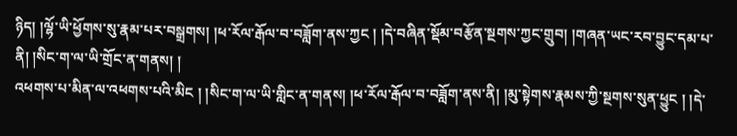ཉིད། །ལྷོ་ཡི་ཕྱོགས་སུ་རྣམ་པར་བསྒྲགས། །ཕ་རོལ་རྒོལ་བ་བཟློག་ནས་ཀྱང ། །དེ་བཞིན་སྡོམ་བརྩོན་སྔགས་ཀྱང་གྲུབ། །གཞན་ཡང་རབ་བྱུང་དམ་པ་ནི། །སིང་ག་ལ་ཡི་གྲོང་ན་གནས། །
འཕགས་པ་མིན་ལ་འཕགས་པའི་མིང ། །སིང་ག་ལ་ཡི་གླིང་ན་གནས། །ཕ་རོལ་རྒོལ་བ་བཟློག་ནས་ནི། །མུ་སྟེགས་རྣམས་ཀྱི་སྔགས་སུན་ཕྱུང ། །དེ་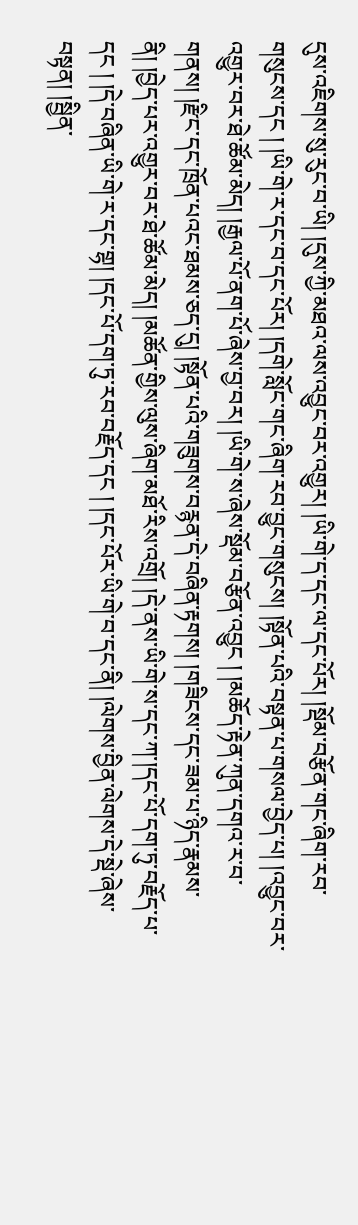དུས་འཇིགས་སུ་རུང་བ་ཡི། །དུས་ཀྱི་མཐའ་ལས་འབྱུང་བར་འགྱུར། །ཡི་གེ་ད་དང་ལ་དང་པོར། །སྡོམ་བརྩོན་གང་ཞིག་རབ་གསུངས་དང ། །ཡི་གེ་ར་དང་བ་དང་པོར། །དགེ་སློང་གང་ཞིག་རབ་བྱུང་གསུངས། །སྟོན་པའི་བསྟན་པ་གསལ་བྱེད་པ། །འབྱུང་བར་འགྱུར་བར་ཐེ་ཚོམ་མེད། །རྒྱལ་པོ་ནག་པོ་ཞེས་བྱ་བར། །ཡི་གེ་ས་ཞེས་སྡོམ་བརྩོན་འབྱུང ། །མཆོད་རྟེན་ཀུན་དགའ་ར་བ་གནས། །རྫིང་དང་ཁྲོན་པའང་ཐམས་ཅད་དུ། །སྟོན་པའི་གཟུགས་བརྙན་དེ་བཞིན་རྟགས། །གཟིངས་དང་ཟམ་པ་ཉིད་རྣམས་ནི། །བྱེད་པར་འགྱུར་བར་ཐེ་ཚོམ་མེད། །མཚོན་གྱིས་ལུས་ཞིག་མཐོ་རིས་འགྲོ། །དེ་ནས་ཡི་གེ་ས་དང་ཀ་།དང་པོ་དག་ཏུ་བརྗོད་པ་དང ། །དེ་བཞིན་ཡི་གེ་ར་དང་གྷ། །དང་པོ་དག་ཏུ་རབ་བརྗོད་དང ། །དང་པོར་ཡི་གེ་བ་དང་ནི། །ལེགས་བྱིན་ལེགས་དེ་སྡེ་ཞེས་བསྟན། །སྦྱིན་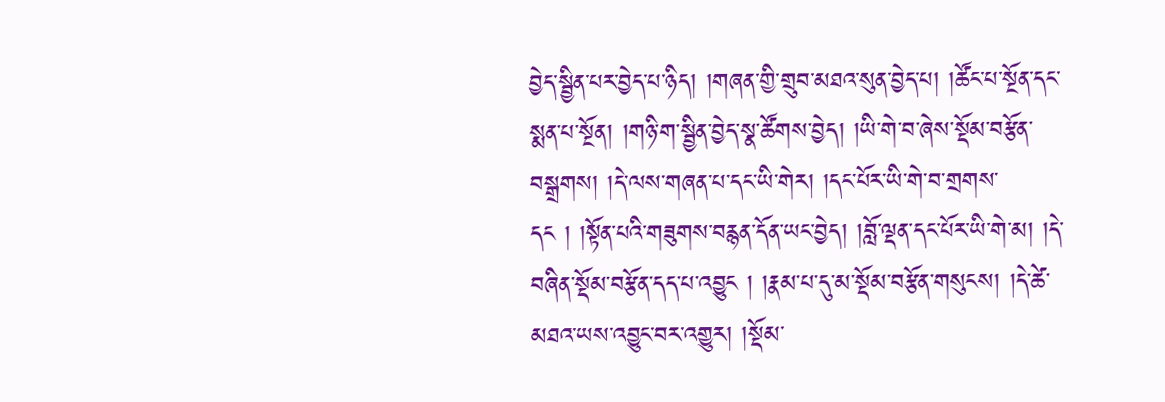བྱེད་སྦྱིན་པར་བྱེད་པ་ཉིད། །གཞན་གྱི་གྲུབ་མཐའ་སུན་བྱེད་པ། །ཚོང་པ་སྔོན་དང་སྨན་པ་སྔོན། །གཉི་ག་སྦྱིན་བྱེད་སྣ་ཚོགས་བྱེད། །ཡི་གེ་བ་ཞེས་སྡོམ་བརྩོན་བསྒྲགས། །དེ་ལས་གཞན་པ་དང་ཡི་གེར། །དང་པོར་ཡི་གེ་བ་གྲགས་དང ། །སྟོན་པའི་གཟུགས་བརྙན་དོན་ཡང་བྱེད། །བློ་ལྡན་དང་པོར་ཡི་གེ་མ། །དེ་བཞིན་སྡོམ་བརྩོན་དད་པ་འབྱུང ། །རྣམ་པ་དུ་མ་སྡོམ་བརྩོན་གསུངས། །དེ་ཚེ་མཐའ་ཡས་འབྱུང་བར་འགྱུར། །སྡོམ་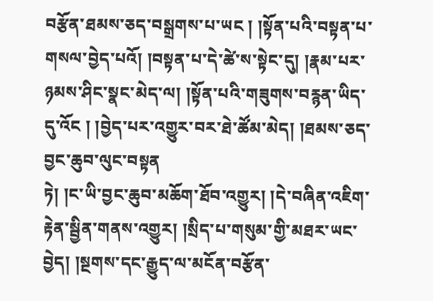བརྩོན་ཐམས་ཅད་བསྒྲགས་པ་ཡང ། །སྟོན་པའི་བསྟན་པ་གསལ་བྱེད་པའོ། །བསྟན་པ་དེ་ཚེ་ས་སྟེང་དུ། །རྣམ་པར་ཉམས་ཤིང་སྣང་མེད་ལ། །སྟོན་པའི་གཟུགས་བརྙན་ཡིད་དུ་འོང ། །བྱེད་པར་འགྱུར་བར་ཐེ་ཚོམ་མེད། །ཐམས་ཅད་བྱང་ཆུབ་ལུང་བསྟན
ཏེ། །ང་ཡི་བྱང་ཆུབ་མཆོག་ཐོབ་འགྱུར། །དེ་བཞིན་འཇིག་རྟེན་སྦྱིན་གནས་འགྱུར། །སྲིད་པ་གསུམ་གྱི་མཐར་ཡང་བྱེད། །སྔགས་དང་རྒྱུད་ལ་མངོན་བརྩོན་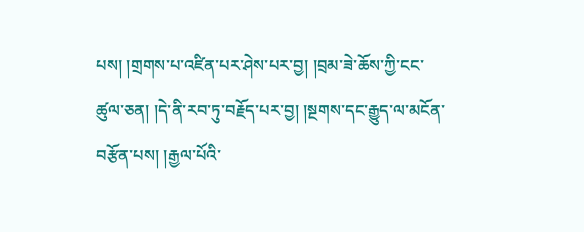པས། །གྲགས་པ་འཛིན་པར་ཤེས་པར་བྱ། །བྲམ་ཟེ་ཆོས་ཀྱི་ངང་ཚུལ་ཅན། །དེ་ནི་རབ་ཏུ་བརྗོད་པར་བྱ། །སྔགས་དང་རྒྱུད་ལ་མངོན་བརྩོན་པས། །རྒྱལ་པོའི་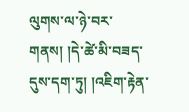ལུགས་ལ་ཉེ་བར་གནས། །དེ་ཚེ་མི་བཟད་དུས་དག་ཏུ། །འཇིག་རྟེན་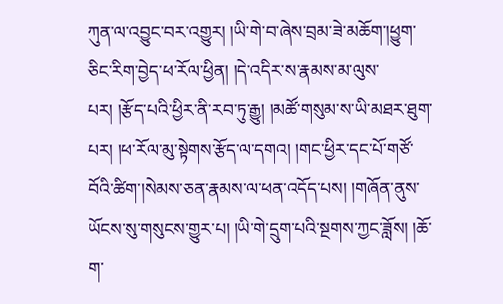ཀུན་ལ་འབྱུང་བར་འགྱུར། །ཡི་གེ་བ་ཞེས་བྲམ་ཟེ་མཆོག་།ཕྱུག་ཅིང་རིག་བྱེད་ཕ་རོལ་ཕྱིན། །དེ་འདིར་ས་རྣམས་མ་ལུས་པར། །རྩོད་པའི་ཕྱིར་ནི་རབ་ཏུ་རྒྱུ། །མཚོ་གསུམ་ས་ཡི་མཐར་ཐུག་པར། །ཕ་རོལ་མུ་སྟེགས་རྩོད་ལ་དགའ། །གང་ཕྱིར་དང་པོ་གཙོ་བོའི་ཚིག་།སེམས་ཅན་རྣམས་ལ་ཕན་འདོད་པས། །གཞོན་ནུས་ཡོངས་སུ་གསུངས་གྱུར་པ། །ཡི་གེ་དྲུག་པའི་སྔགས་ཀྱང་ཟློས། །ཆོ་ག་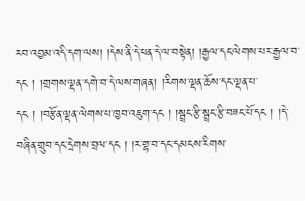རབ་འབྱམ་འདི་དག་ལས། །དེས་ནི་དེ་ཕན་དེ་ལ་བསྟེན། །རྒྱལ་དང་ལེགས་པར་རྒྱལ་བ་དང ། །གྲགས་ལྡན་དགེ་བ་དེ་ལས་གཞན། །རིགས་ལྡན་ཆོས་དང་ལྡན་པ་དང ། །བརྩོན་ལྡན་ལེགས་པ་ཁྱབ་འཇུག་དང ། །སྦྲང་རྩི་སྦྲང་རྩི་བཟང་པོ་དང ། །དེ་བཞིན་གྲུབ་དང་དྲེགས་བྲལ་དང ། །ར་གྷ་བ་དང་དམངས་རིགས་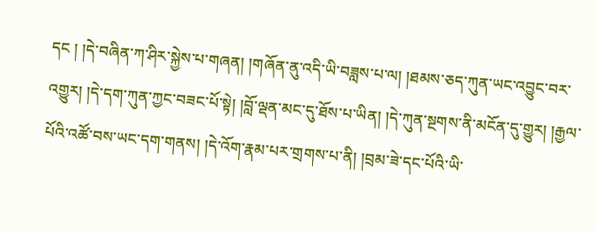དང ། །དེ་བཞིན་ཀ་ཤིར་སྐྱེས་པ་གཞན། །གཞོན་ནུ་འདི་ཡི་བཟླས་པ་ལ། །ཐམས་ཅད་ཀུན་ཡང་འབྱུང་བར་འགྱུར། །དེ་དག་ཀུན་ཀྱང་བཟང་པོ་སྟེ། །བློ་ལྡན་མང་དུ་ཐོས་པ་ཡིན། །དེ་ཀུན་སྔགས་ནི་མངོན་དུ་གྱུར། །རྒྱལ་པོའི་འཚོ་བས་ཡང་དག་གནས། །དེ་འོག་རྣམ་པར་གྲགས་པ་ནི། །བྲམ་ཟེ་དང་པོའི་ཡི་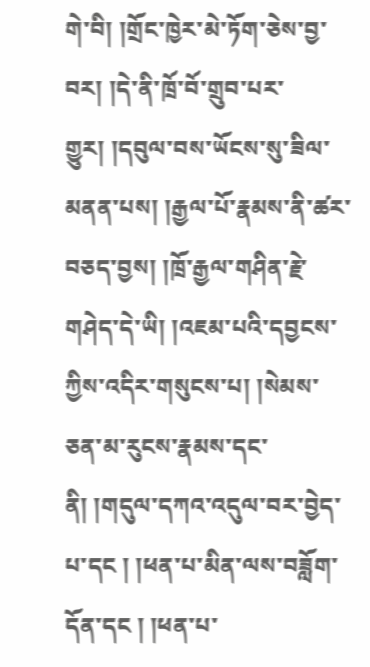གེ་བི། །གྲོང་ཁྱེར་མེ་ཏོག་ཅེས་བྱ་བར། །དེ་ནི་ཁྲོ་བོ་གྲུབ་པར་གྱུར། །དབུལ་བས་ཡོངས་སུ་ཟིལ་མནན་པས། །རྒྱལ་པོ་རྣམས་ནི་ཚར་བཅད་བྱས། །ཁྲོ་རྒྱལ་གཤིན་རྗེ་གཤེད་དེ་ཡི། །འཇམ་པའི་དབྱངས་ཀྱིས་འདིར་གསུངས་པ། །སེམས་ཅན་མ་རུངས་རྣམས་དང་ནི། །གདུལ་དཀའ་འདུལ་བར་བྱེད་པ་དང ། །ཕན་པ་མིན་ལས་བཟློག་དོན་དང ། །ཕན་པ་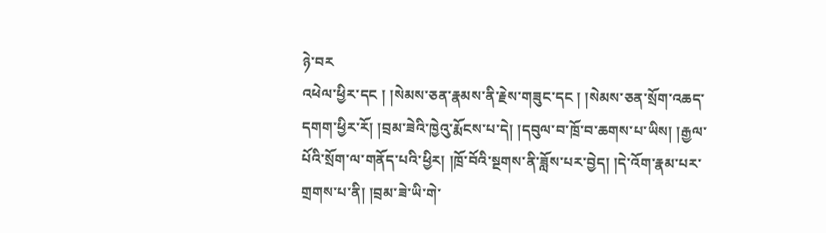ཉེ་བར
འཕེལ་ཕྱིར་དང ། །སེམས་ཅན་རྣམས་ནི་རྗེས་གཟུང་དང ། །སེམས་ཅན་སྲོག་འཆད་དགག་ཕྱིར་རོ། །བྲམ་ཟེའི་ཁྱེའུ་རྨོངས་པ་དེ། །དབུལ་བ་ཁྲོ་བ་ཆགས་པ་ཡིས། །རྒྱལ་པོའི་སྲོག་ལ་གནོད་པའི་ཕྱིར། །ཁྲོ་བོའི་སྔགས་ནི་ཟློས་པར་བྱེད། །དེ་འོག་རྣམ་པར་གྲགས་པ་ནི། །བྲམ་ཟེ་ཡི་གེ་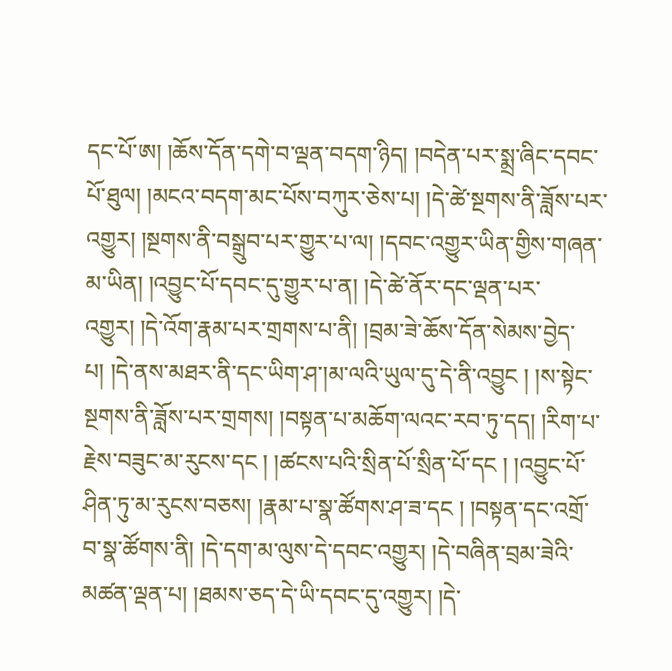དང་པོ་ཨ། །ཆོས་དོན་དགེ་བ་ལྡན་བདག་ཉིད། །བདེན་པར་སྨྲ་ཞིང་དབང་པོ་ཐུལ། །མངའ་བདག་མང་པོས་བཀུར་ཅེས་པ། །དེ་ཚེ་སྔགས་ནི་ཟློས་པར་འགྱུར། །སྔགས་ནི་བསྒྲུབ་པར་གྱུར་པ་ལ། །དབང་འགྱུར་ཡིན་གྱིས་གཞན་མ་ཡིན། །འབྱུང་པོ་དབང་དུ་གྱུར་པ་ན། །དེ་ཚེ་ནོར་དང་ལྡན་པར་འགྱུར། །དེ་འོག་རྣམ་པར་གྲགས་པ་ནི། །བྲམ་ཟེ་ཆོས་དོན་སེམས་བྱེད་པ། །དེ་ནས་མཐར་ནི་དང་ཡིག་ཤ་།མ་ལའི་ཡུལ་དུ་དེ་ནི་འབྱུང ། །ས་སྟེང་སྔགས་ནི་ཟློས་པར་གྲགས། །བསྟན་པ་མཆོག་ལའང་རབ་ཏུ་དད། །རིག་པ་རྗེས་བཟུང་མ་རུངས་དང ། །ཚངས་པའི་སྲིན་པོ་སྲིན་པོ་དང ། །འབྱུང་པོ་ཤིན་ཏུ་མ་རུངས་བཅས། །རྣམ་པ་སྣ་ཚོགས་ཤ་ཟ་དང ། །བསྟན་དང་འགྲོ་བ་སྣ་ཚོགས་ནི། །དེ་དག་མ་ལུས་དེ་དབང་འགྱུར། །དེ་བཞིན་བྲམ་ཟེའི་མཚན་ལྡན་པ། །ཐམས་ཅད་དེ་ཡི་དབང་དུ་འགྱུར། །དེ་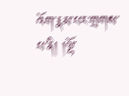འོག་རྣམ་པར་གྲགས་པ་ནི། །ལྷོ་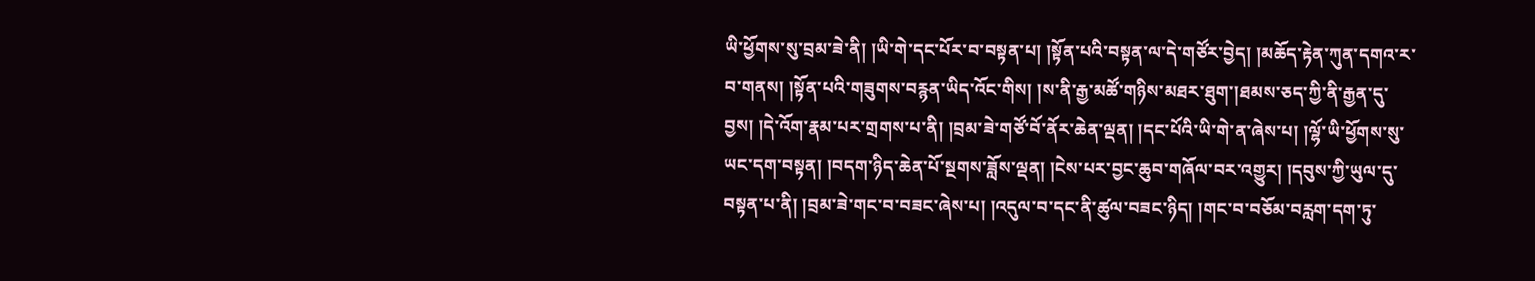ཡི་ཕྱོགས་སུ་བྲམ་ཟེ་ནི། །ཡི་གེ་དང་པོར་བ་བསྟན་པ། །སྟོན་པའི་བསྟན་ལ་དེ་གཙོར་བྱེད། །མཆོད་རྟེན་ཀུན་དགའ་ར་བ་གནས། །སྟོན་པའི་གཟུགས་བརྙན་ཡིད་འོང་གིས། །ས་ནི་རྒྱ་མཚོ་གཉིས་མཐར་ཐུག་།ཐམས་ཅད་ཀྱི་ནི་རྒྱན་དུ་བྱས། །དེ་འོག་རྣམ་པར་གྲགས་པ་ནི། །བྲམ་ཟེ་གཙོ་བོ་ནོར་ཆེན་ལྡན། །དང་པོའི་ཡི་གེ་ན་ཞེས་པ། །ལྷོ་ཡི་ཕྱོགས་སུ་ཡང་དག་བསྟན། །བདག་ཉིད་ཆེན་པོ་སྔགས་ཟློས་ལྡན། །ངེས་པར་བྱང་ཆུབ་གཞོལ་བར་འགྱུར། །དབུས་ཀྱི་ཡུལ་དུ་བསྟན་པ་ནི། །བྲམ་ཟེ་གང་བ་བཟང་ཞེས་པ། །འདུལ་བ་དང་ནི་ཚུལ་བཟང་ཉིད། །གང་བ་བཅོམ་བརླག་དག་ཏུ་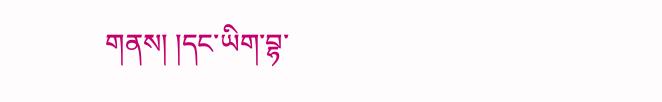གནས། །དང་ཡིག་བྷ་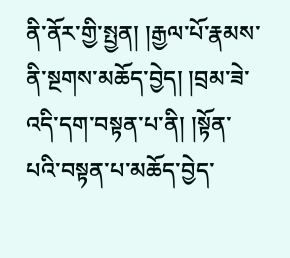ནི་ནོར་གྱི་སྤྱན། །རྒྱལ་པོ་རྣམས་ནི་སྔགས་མཆོད་བྱེད། །བྲམ་ཟེ་འདི་དག་བསྟན་པ་ནི། །སྟོན་པའི་བསྟན་པ་མཆོད་བྱེད་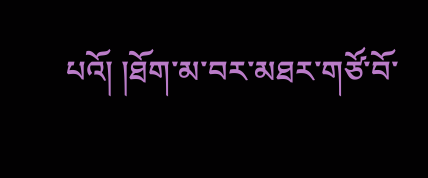པའོ། །ཐོག་མ་བར་མཐར་གཙོ་བོ་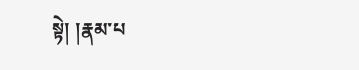སྟེ། །རྣམ་པ